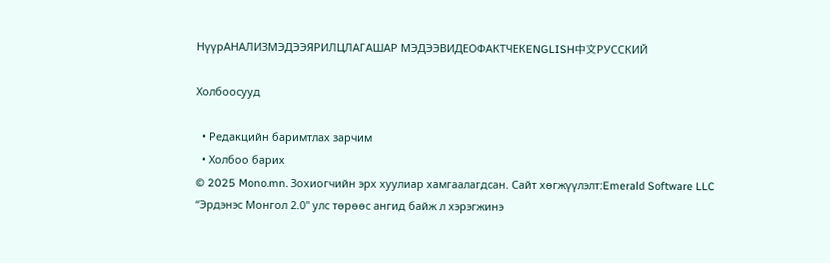НүүрАНАЛИЗМЭДЭЭЯРИЛЦЛАГАШАР МЭДЭЭВИДЕОФАКТЧЕКENGLISH中文РУССКИЙ

Холбоосууд

  • Редакцийн баримтлах зарчим
  • Холбоо барих
© 2025 Mono.mn. Зохиогчийн эрх хуулиар хамгаалагдсан. Сайт хөгжүүлэлт:Emerald Software LLC
“Эрдэнэс Монгол 2.0" улс төрөөс ангид байж л хэрэгжинэ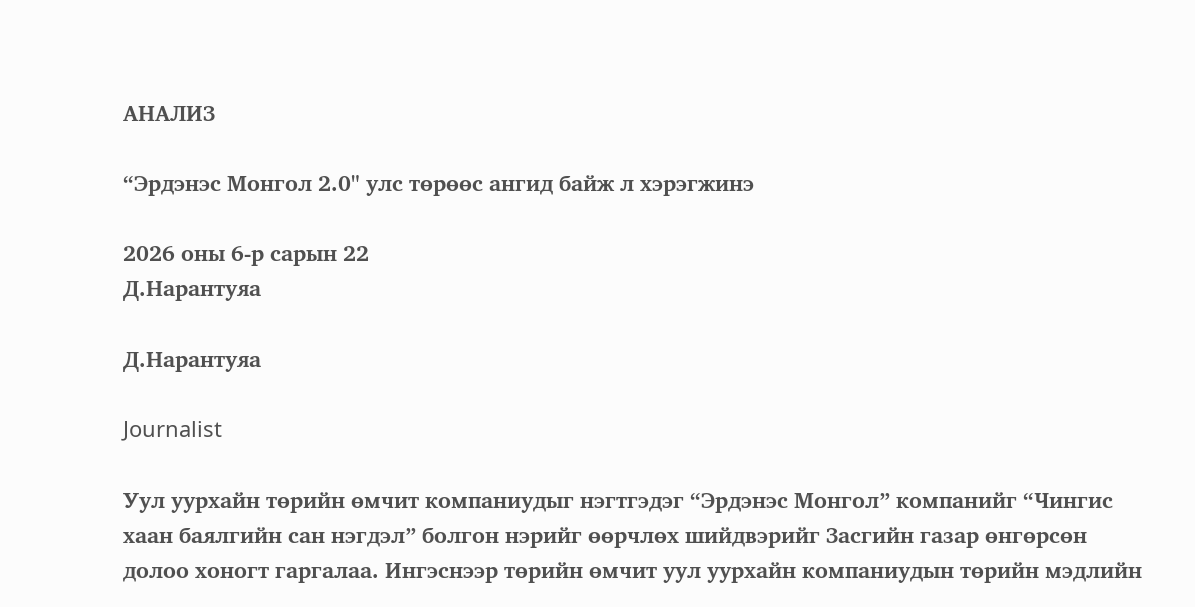АНАЛИЗ

“Эрдэнэс Монгол 2.0" улс төрөөс ангид байж л хэрэгжинэ

2026 оны 6-р сарын 22
Д.Нарантуяа

Д.Нарантуяа

Journalist

Уул уурхайн төрийн өмчит компаниудыг нэгтгэдэг “Эрдэнэс Монгол” компанийг “Чингис хаан баялгийн сан нэгдэл” болгон нэрийг өөрчлөх шийдвэрийг Засгийн газар өнгөрсөн долоо хоногт гаргалаа. Ингэснээр төрийн өмчит уул уурхайн компаниудын төрийн мэдлийн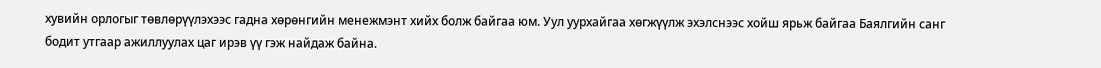хувийн орлогыг төвлөрүүлэхээс гадна хөрөнгийн менежмэнт хийх болж байгаа юм. Уул уурхайгаа хөгжүүлж эхэлснээс хойш ярьж байгаа Баялгийн санг бодит утгаар ажиллуулах цаг ирэв үү гэж найдаж байна.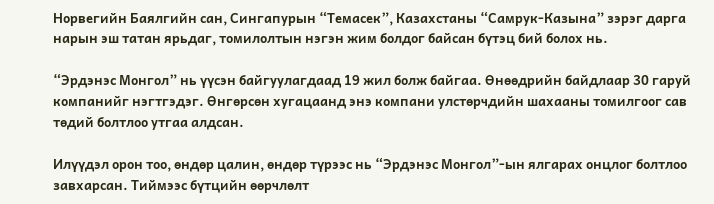Норвегийн Баялгийн сан, Сингапурын “Темасек”, Казахстаны “Самрук-Казына” зэрэг дарга нарын эш татан ярьдаг, томилолтын нэгэн жим болдог байсан бүтэц бий болох нь.

“Эрдэнэс Монгол” нь үүсэн байгуулагдаад 19 жил болж байгаа. Өнөөдрийн байдлаар 30 гаруй компанийг нэгтгэдэг. Өнгөрсөн хугацаанд энэ компани улстөрчдийн шахааны томилгоог сав төдий болтлоо утгаа алдсан.

Илүүдэл орон тоо, өндөр цалин, өндөр түрээс нь “Эрдэнэс Монгол”-ын ялгарах онцлог болтлоо завхарсан. Тиймээс бүтцийн өөрчлөлт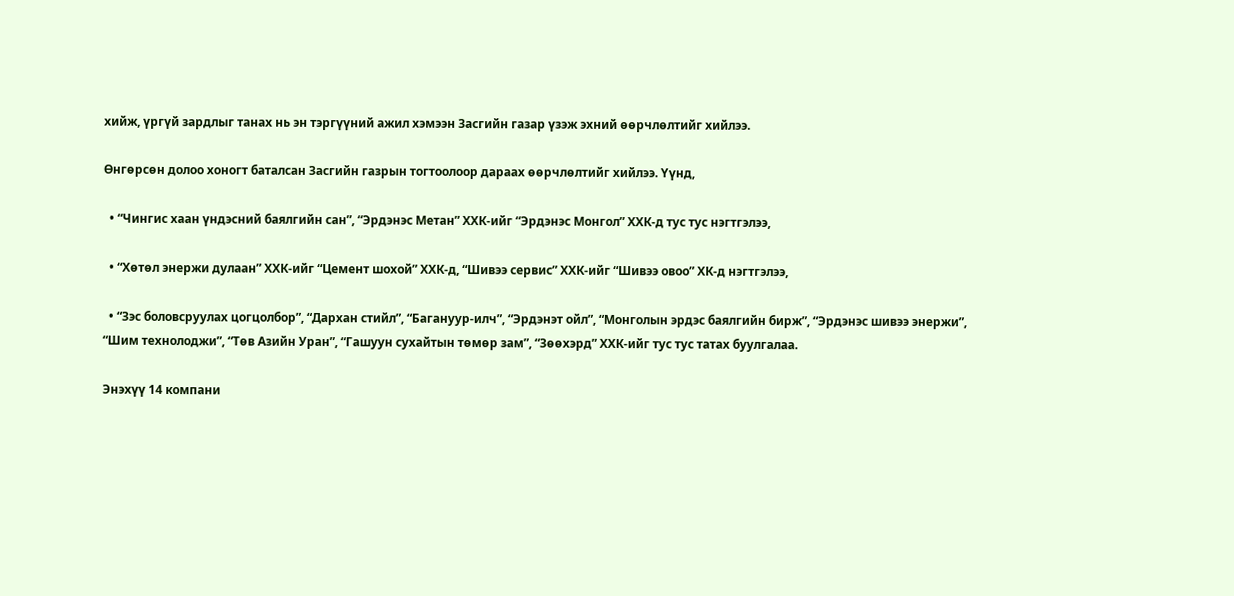хийж, үргүй зардлыг танах нь эн тэргүүний ажил хэмээн Засгийн газар үзэж эхний өөрчлөлтийг хийлээ.

Өнгөрсөн долоо хоногт баталсан Засгийн газрын тогтоолоор дараах өөрчлөлтийг хийлээ. Үүнд,

  • “Чингис хаан үндэсний баялгийн сан”, “Эрдэнэс Метан” ХХК-ийг “Эрдэнэс Монгол” ХХК-д тус тус нэгтгэлээ,

  • “Хөтөл энержи дулаан” ХХК-ийг “Цемент шохой” ХХК-д, “Шивээ сервис” ХХК-ийг “Шивээ овоо” ХК-д нэгтгэлээ,

  • “Зэс боловсруулах цогцолбор”, “Дархан стийл”, “Багануур-илч”, “Эрдэнэт ойл”, “Монголын эрдэс баялгийн бирж”, “Эрдэнэс шивээ энержи”, “Шим технолоджи”, “Төв Азийн Уран”, “Гашуун сухайтын төмөр зам”, “Зөөхэрд” ХХК-ийг тус тус татах буулгалаа.

Энэхүү 14 компани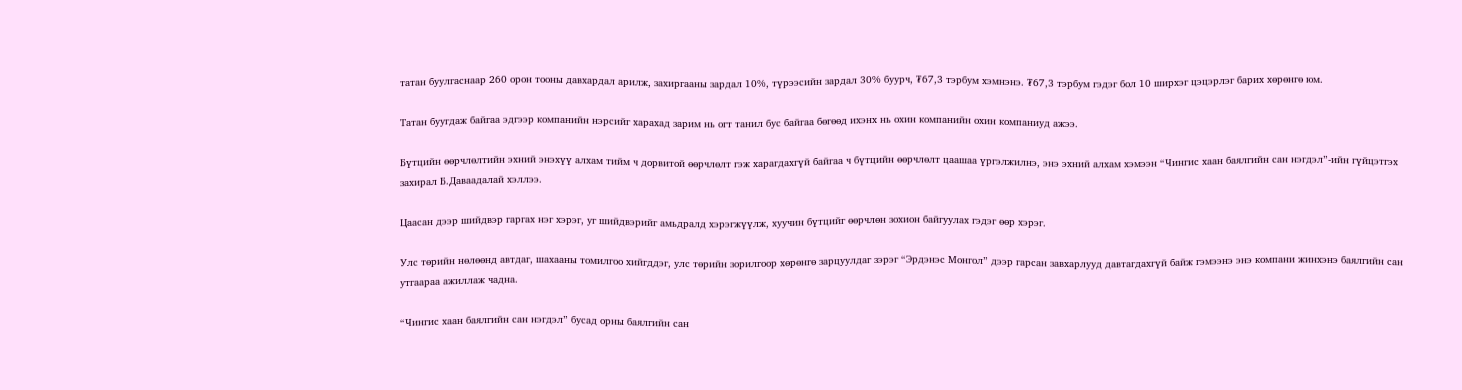татан буулгаснаар 260 орон тооны давхардал арилж, захиргааны зардал 10%, түрээсийн зардал 30% буурч, ₮67,3 тэрбум хэмнэнэ. ₮67,3 тэрбум гэдэг бол 10 ширхэг цэцэрлэг барих хөрөнгө юм.

Татан буугдаж байгаа эдгээр компанийн нэрсийг харахад зарим нь огт танил бус байгаа бөгөөд ихэнх нь охин компанийн охин компаниуд ажээ.

Бүтцийн өөрчлөлтийн эхний энэхүү алхам тийм ч дорвитой өөрчлөлт гэж харагдахгүй байгаа ч бүтцийн өөрчлөлт цаашаа үргэлжилнэ, энэ эхний алхам хэмээн “Чингис хаан баялгийн сан нэгдэл”-ийн гүйцэтгэх захирал Б.Даваадалай хэллээ.

Цаасан дээр шийдвэр гаргах нэг хэрэг, уг шийдвэрийг амьдралд хэрэгжүүлж, хуучин бүтцийг өөрчлөн зохион байгуулах гэдэг өөр хэрэг.

Улс төрийн нөлөөнд автдаг, шахааны томилгоо хийгддэг, улс төрийн зорилгоор хөрөнгө зарцуулдаг зэрэг “Эрдэнэс Монгол” дээр гарсан завхарлууд давтагдахгүй байж гэмээнэ энэ компани жинхэнэ баялгийн сан утгаараа ажиллаж чадна.

“Чингис хаан баялгийн сан нэгдэл” бусад орны баялгийн сан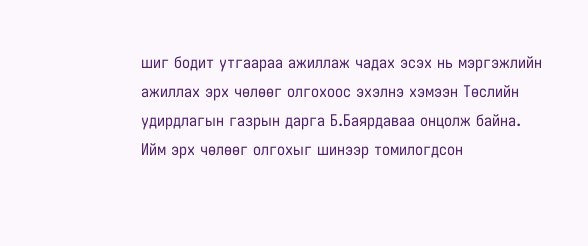шиг бодит утгаараа ажиллаж чадах эсэх нь мэргэжлийн ажиллах эрх чөлөөг олгохоос эхэлнэ хэмээн Төслийн удирдлагын газрын дарга Б.Баярдаваа онцолж байна. Ийм эрх чөлөөг олгохыг шинээр томилогдсон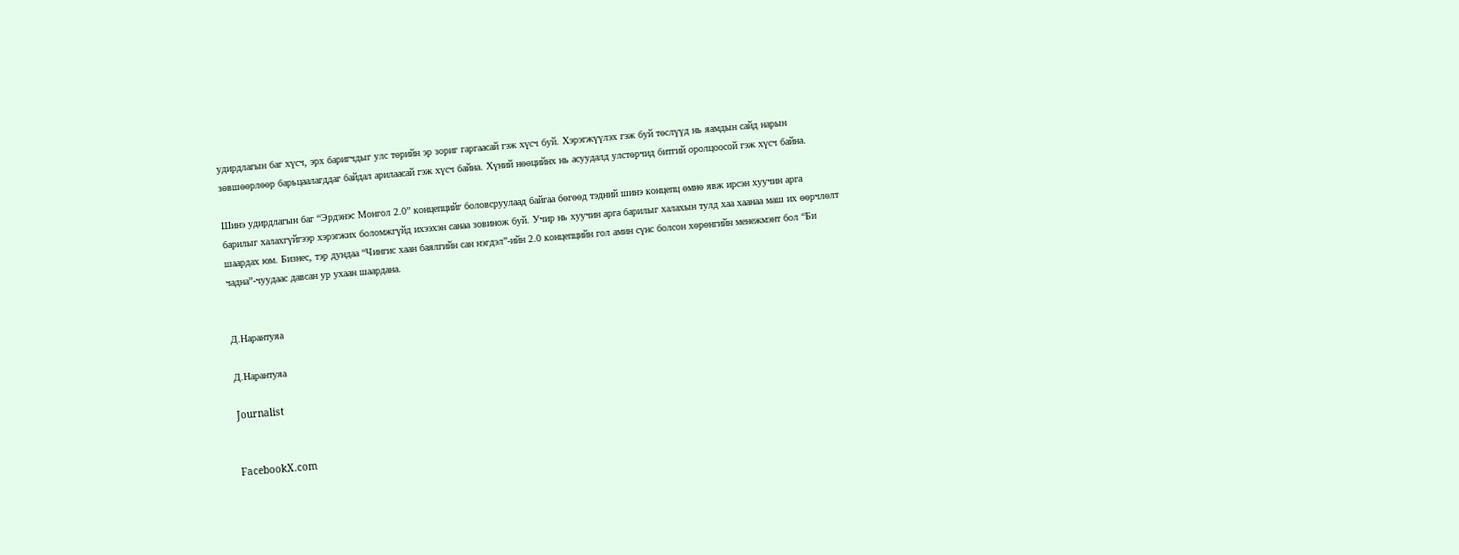удирдлагын баг хүсч, эрх баригчдыг улс төрийн эр зориг гаргаасай гэж хүсч буй. Хэрэгжүүлэх гэж буй төслүүд нь яамдын сайд нарын зөвшөөрлөөр барьцаалагддаг байдал арилаасай гэж хүсч байна. Хүний нөөцийнх нь асуудалд улстөрчид битгий оролцоосой гэж хүсч байна.

Шинэ удирдлагын баг “Эрдэнэс Монгол 2.0” концепцийг боловсруулаад байгаа бөгөөд тэдний шинэ концепц өмнө явж ирсэн хуучин арга барилыг халахгүйгээр хэрэгжих боломжгүйд ихээхэн санаа зовинож буй. Учир нь хуучин арга барилыг халахын тулд хаа хаанаа маш их өөрчлөлт шаардах юм. Бизнес, тэр дундаа “Чингис хаан баялгийн сан нэгдэл”-ийн 2.0 концепцийн гол амин сүнс болсон хөрөнгийн менежмэнт бол “Би чадна”-чуудаас давсан ур ухаан шаардана.


Д.Нарантуяа

Д.Нарантуяа

Journalist


FacebookX.com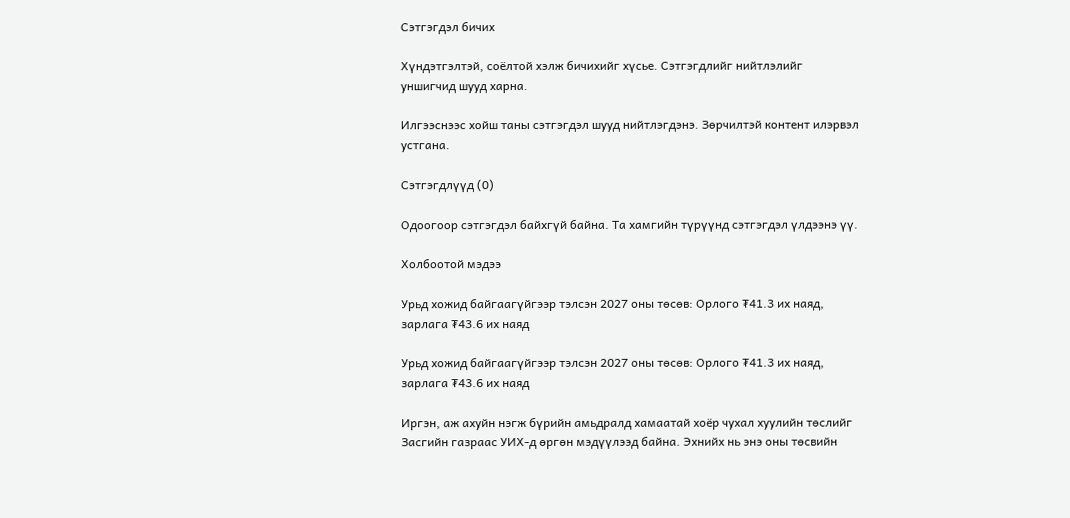Сэтгэгдэл бичих

Хүндэтгэлтэй, соёлтой хэлж бичихийг хүсье. Сэтгэгдлийг нийтлэлийг уншигчид шууд харна.

Илгээснээс хойш таны сэтгэгдэл шууд нийтлэгдэнэ. Зөрчилтэй контент илэрвэл устгана.

Сэтгэгдлүүд (0)

Одоогоор сэтгэгдэл байхгүй байна. Та хамгийн түрүүнд сэтгэгдэл үлдээнэ үү.

Холбоотой мэдээ

Урьд хожид байгаагүйгээр тэлсэн 2027 оны төсөв: Орлого ₮41.3 их наяд, зарлага ₮43.6 их наяд

Урьд хожид байгаагүйгээр тэлсэн 2027 оны төсөв: Орлого ₮41.3 их наяд, зарлага ₮43.6 их наяд

Иргэн, аж ахуйн нэгж бүрийн амьдралд хамаатай хоёр чухал хуулийн төслийг Засгийн газраас УИХ-д өргөн мэдүүлээд байна. Эхнийх нь энэ оны төсвийн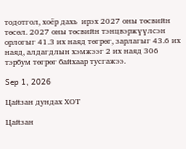тодотгол, хоёр дахь  ирэх 2027 оны төсвийн төсөл. 2027 оны төсвийн тэнцвэржүүлсэн орлогыг 41.3 их наяд төгрөг, зарлагыг 43.6 их наяд, алдагдлын хэмжээг 2 их наяд 306 тэрбум төгрөг байхаар тусгажээ.

Sep 1, 2026

Цайзан дундах ХОТ

Цайзан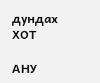дундах ХОТ

АНУ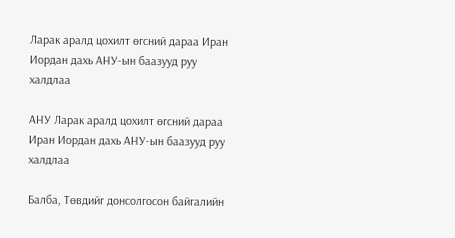Ларак аралд цохилт өгсний дараа Иран Иордан дахь АНУ-ын баазууд руу халдлаа

АНУ Ларак аралд цохилт өгсний дараа Иран Иордан дахь АНУ-ын баазууд руу халдлаа

Балба, Төвдийг донсолгосон байгалийн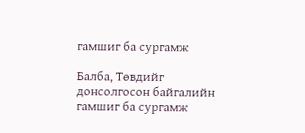гамшиг ба сургамж

Балба, Төвдийг донсолгосон байгалийн гамшиг ба сургамж